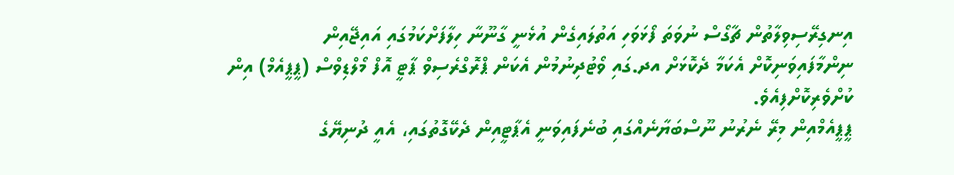އިނގިރޭސިވިލާތުން ޗާގޯސް ނުވަތަ ފޯޅަވަހި އަތުލައިގެން އުޅެނީ ގާނޫނާ ހިލާފަށްކަމުގައި އައިޖޭއިން ނިންމާފައިވަނިކޮށް އެކަމާ ދެކޮޅަށް އދ.ގައި ވޯޓުދިނުމުން އެކަން ޕްރޮގްރެސިވް ޕާޓީ އޮފް މޯލްޑިވްސް (ޕީޕީއެމް) އިން ކުށްވެރިކޮށްފިއެވެ.
ޕީޕީއެމްއިން މިރޭ ނެރުނު ނޫސްބަޔާނެއްގައި ބުނެފައިވަނީ އެޕާޓީއިން ދެކޭގޮތުގައި، އެއީ ދުނިޔޭގެ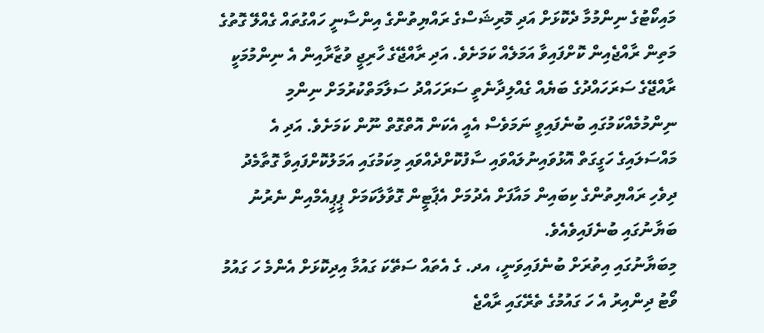މައިކޯޓުގެ ނިންމުމާ ދެކޮޅަށް އަދި މޮރިޝަސްގެ ރައްޔިތުންގެ އިންސާނީ ހައްގުތައް ގެއްލޭ ގޮތުގެ މަތިން ރާއްޖެއިން ކޮށްފައިވާ އަމަލެއް ކަމަށެވެ. އަދި ރާއްޖޭގެ ހާރިޖީ ވުޒާރާއިން އެ ނިންމުމަކީ ރާއްޖޭގެ ސަރަހައްދުގެ ބަޔެއް ގެއްލިދާނެތީ ސަރަހައްދު ސަލާމަތްކުރުމަށް ނިންމި ނިންމުމެއްކަމުގައި ބުނެފައިވީ ނަމަވެސް އެއީ އެކަން އޮތްގޮތް ނޫން ކަމަށެވެ. އަދި އެ މައްސަލައިގެ ހަގީގަތް އޮޅުވައިނުލައްވައި ސާފުކޮށްދެއްވައި މިކަމުގައި އަމަލުކޮށްފައިވާ ގޮތާމެދު ދިވެހި ރައްޔިތުންގެ ކިބައިން މައާފަށް އެދުމަށް އެޕާޓީން ގޮވާލާކަމަށް ޕީޕީއެމްއިން ނެރުނު ބަޔާނުގައި ބުނެފައިވެއެވެ.
މިބަޔާނުގައި އިތުރަށް ބުނެފައިވަނީ، އދ. ގެ އެތައް ސަތޭކަ ގައުމާ އިދިކޮޅަށް އެންމެ ހަ ގައުމު ވޯޓު ދިންއިރު އެ ހަ ގައުމުގެ ތެރޭގައި ރާއްޖެ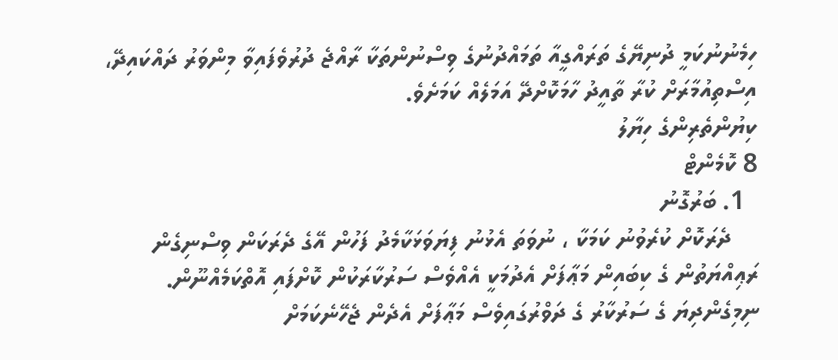ހިމެނުނުކަމީ ދުނިޔޭގެ ތަރައްގީއާ ތަމައްދުނުގެ ވިސްނުންތަކާ ރާއްޖެ ދުރުވެފައިވާ މިންވަރު ދައްކައިދޭ، އިސްތިއުމާރަށް ކުރާ ތާއީދު ހާމަކޮށްދޭ އަމަލެއް ކަމަށެވެ.
ކިޔުންތެރިންގެ ހިޔާލު
8 ކޮމެންޓް
  1. ބަރުގޮނު
    ދެރަކޮށް ކުރެވުނު ކަމަކާ ، ނުވަތަ އެޅުނު ފިޔަވަޅަކާމެދު ފަހުން އޭގެ ދެރަކަން ވިސްނިގެން ރަޢިއްޔަތުން ގެ ކިބައިން މަޢާފަށް އެދުމަކީ އެއްވެސް ސަރުކާރަކުން ކޮށްފައި އޮތްކަމެއްނޫން. ނިމިގެންދިޔަ ގެ ސަރުކާރު ގެ ދަވްރުގައިވެސް މަޢާފަށް އެދެން ޖެހޭނެކަމަށް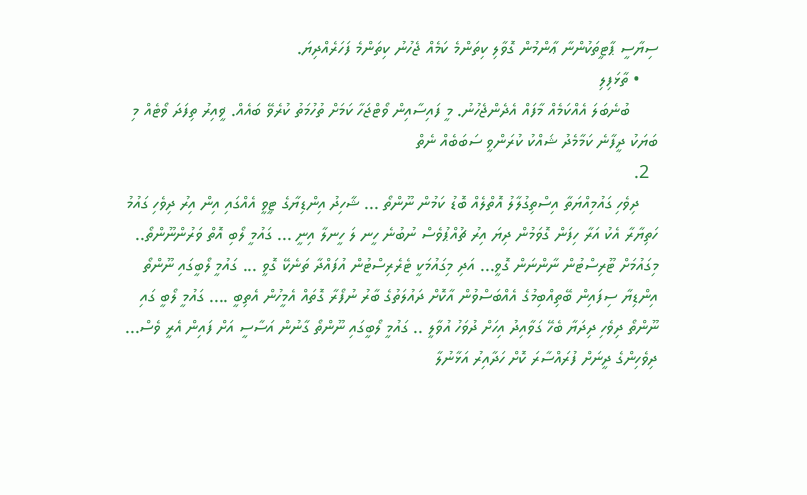ސިޔާސީ ޕާޓީތަކުންނާ ޢާންމުން ގޮވާލި ކިތަންމެ ކަމެއް ޖެހުނު ކިތަންމެ ފަހަރެއްދިޔަ.
    • ތާޅަފިލި
      ބުނެބަލަ އެއްކަމެއް މާފައް އެދެންޖެހުނު. މީ ފައިސާއިން ވޯޓްޖަހާ ކަމަށް ތުހުމަތު ކުރެވޭ ބައެއް. ޥީއިރު ތިފަދަ ވޯޓެއް މި ބަޔަކު ދީފާނެ ކަމާމެދު ޝައްކު ކުރަންވީ ސަބަބެއް ނެތް
  2.
    ދިވެހި ގައުމިއްޔަތާ އިސްތިގުލާލު އޮތްލެއް ބޮޑު ކަމުން ނޫންތޯ ... ޝާހިދު އިންޑިޔާގެ ޓީވީ އެއްގައި އިން އިރު ދިވެހި ގައުމު ހަތިޔާރާ އެކު އަރާ ހިފަން ގޮވަމުން ދިޔަ އިރު ޗުއްޕުވެސް ނުބުނެ ހީނ ލަ ހީނލާ އިނީ ... ގައުމީ ލޯބި އޮތް ވަރުންނޫންތޯ.. މިގައުމަށް ޓޫރިސްޓުން ނާންނަން ގޮވީ... އަދި މިގައުމަކީ ޓެރެރިސްޓުން އުފައްދާ ތަނެކޭ ގޮވީ ... ގައުމީ ލޯބީގައި ނޫންތޯ އިންޑިޔާ ސިފައިން ބޭތިއްބިމުގެ އެއްބަސްވުން އާކޮށް ދައުލަތުގެ ބާރު ނުފޯރާ ގޮތައް އެމީހުން އެތިބީ .... ގައުމީ ލޯބީ ގައި ނޫންތޯ ދިވެހި ދިދަޔާ ބެހޭ ގަވާއިދު އިހަށް ދުވަހު އުވާލީ .. ގައުމީ ލޯބީގައި ނޫންތޯ ގާނުން އަސާސީ އަށް ފައިން އެރީ ވެސް... ދިވެހިންގެ ދީނަށް ފުރައްސާރަ ކޮށް ހަދާއިރު އަޅާނުލާ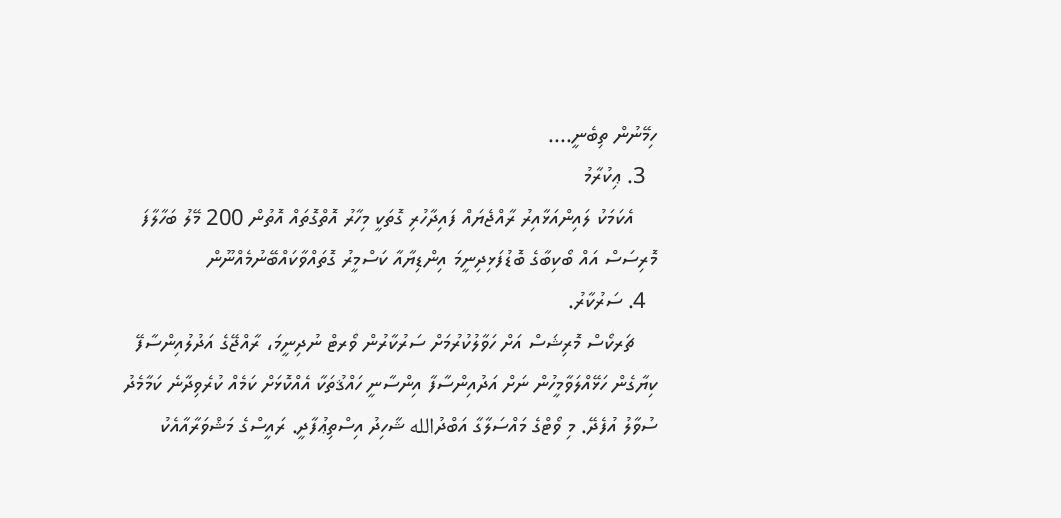ހިމޭނުން ތިބެނީ....
  3. ޢިކުރާމު
    އެކަމަކު ލައިންއަޅާއިރު ރާއްޖެޔައް ފައިދާހުރި ގޮތަކީ މިހާރު އޮތްގޮތައް އޮތުން 200 މޭލު ބަހާލާފަ މޮރިސަސް އައް ބޯކިބާގެ ބޮޑުފަޅިދިނީމަ އިންޑިޔާއާ ކަސްމީރު ގޮތައްވާކައްބޭނުމެއްނޫން
  4. ސަރުކާރު.
    ޗަރކޯސް މޮރިޝަސް އަށް ހަވާލުކުރުމަށް ސަރުކާރުން ވޯރޓް ނުދިނީމަ، ރާއްޖޭގެ އަދުލުއިންސާފޭ ކިޔާގެން ހަޅޭއްލަވާމީހުން ނަށް އަދުއިންސާފާ އިންސާނީ ހައްޤުތަކާ އެއްކޮޅަށް ކަމެއް ކުރެވިދާނެ ކަމާމެދު ސުވާލު އުފެދޭ. މި ވޯޓްގެ މައްސަލާގާ އަބްދުالله ޝާހިދު އިސްތިޢުފާދީ. ރައީސްގެ މަޝްވަރާއާއެކު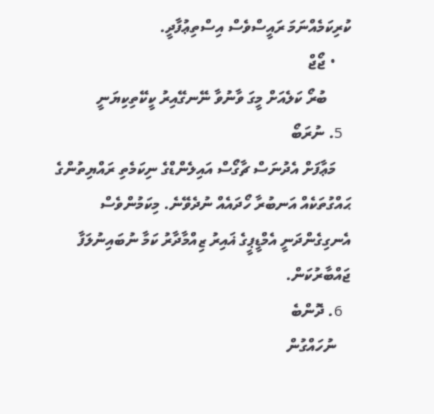ކުރިކަމެއްނަމަ ރައީސްވެސް އިސްތިޢުފާދީ.
    • ޖޯޖް
      ބުރޯ ކަލެއަށް މީގަ ވާނުވާ ނޭނގޭއިރު ކީކޭތިކިޔަނީ
  5. ނުރަބޯ
    މަޢާފަށް އެދުނަސް ޗާގޯސް އައިލެންޑްގެ ނިކަމެތި ރައްޔިތުންގެ ޙައްގުތަކެއް އަނބުރާ ހޯދައެއް ނުދެވޭނެ. މިކަމުންވެސް އެނގިގެންދަނީ އެމްޑީޕީގެ ޣައިރު ޒިއްމާދާރު ކަމާ ނުބައިނުލަފާ ޖައްބާރުކަން.
  6. ދޮންބެ
    ނުހައްގުން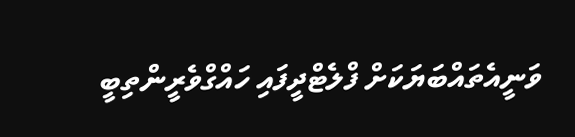ވަނީއެތައްބަޔަކަށް ފްލެޓްދީފައި ހައްގްވެރީންތިބީ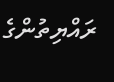ރައްޔިތުންގެ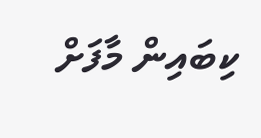ކިބައިން މާފަށް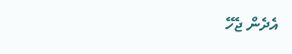އެދެން ޖެހޭ